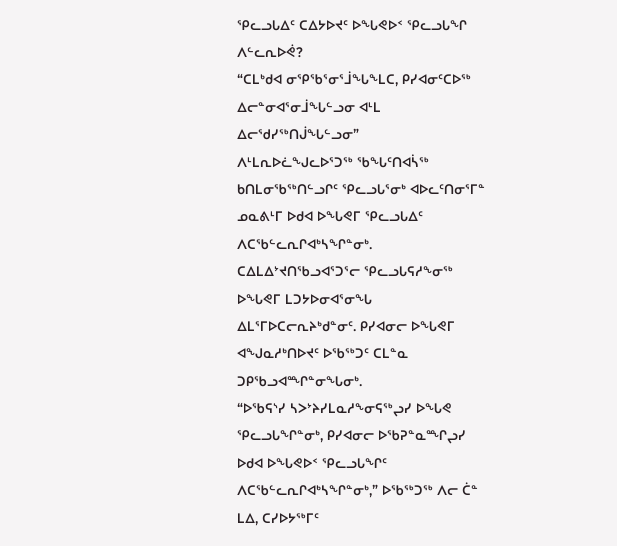ᕿᓚᓗᒐᐃᑦ ᑕᐃᔭᐅᔪᑦ ᐅᖓᕙᐅᑉ ᕿᓚᓗᒐᖏ ᐱᓪᓚᕆᐅᕚ?
“ᑕᒪᒃᑯᐊ ᓂᕿᖃᕐᓂᕐᒨᖓᖕᒪᑕ, ᑭᓯᐊᓂᑦᑕᐅᖅ ᐃᓕᓐᓂᐊᕐᓂᒨᖓᓪᓗᓂ ᐊᒻᒪ ᐃᓕᖁᓯᖅᑎᒎᖓᓪᓗᓂ”
ᐱᒻᒪᕆᐅᓛᖑᓚᐅᕐᑐᖅ ᖃᖓᑦᑎᐊᓵᖅ ᑲᑎᒪᓂᖃᖅᑎᓪᓗᒋᑦ ᕿᓚᓗᒐᕐᓂᒃ ᐊᐅᓚᑦᑎᓂᕐᒥᓐ ᓄᓇᕕᒻᒥ ᐅᑯᐊ ᐅᖓᕙᒥ ᕿᓚᓗᒐᐃᑦ ᐱᑕᖃᓪᓚᕆᒋᐊᒃᓴᖏᓐᓂᒃ.
ᑕᐃᒪᐃᔾᔪᑎᖃᓗᐊᕐᑐᕐᓕ ᕿᓚᓗᒐᕋᓱᖕᓂᖅ ᐅᖓᕙᒥ ᒪᑐᔭᐅᓂᐊᕐᓂᖓ ᐃᒪᕐᒥᐅᑕᓕᕆᔨᒃᑯᓐᓂᑦ. ᑭᓯᐊᓂᓕ ᐅᖓᕙᒥ ᐊᖑᓇᓱᒃᑎᐅᔪᑦ ᐅᖃᖅᑐᑦ ᑕᒪᓐᓇ ᑐᑭᖃᓗᐊᙱᓐᓂᖓᓂᒃ.
“ᐅᖃᕋᔅᓯ ᓴᐳᔾᔨᓯᒪᓇᓱᖕᓂᕋᖅᖢᓯ ᐅᖓᕙ ᕿᓚᓗᒐᖏᓐᓂᒃ, ᑭᓯᐊᓂᓕ ᐅᖃᕈᓐᓇᙱᖢᓯ ᐅᑯᐊ ᐅᖓᕙᐅᑉ ᕿᓚᓗᒐᖏᑦ ᐱᑕᖃᓪᓚᕆᒋᐊᒃᓴᖏᓐᓂᒃ,” ᐅᖃᖅᑐᖅ ᐱᓕ ᑖᓐ ᒪᐃ, ᑕᓯᐅᔭᖅᒥᑦ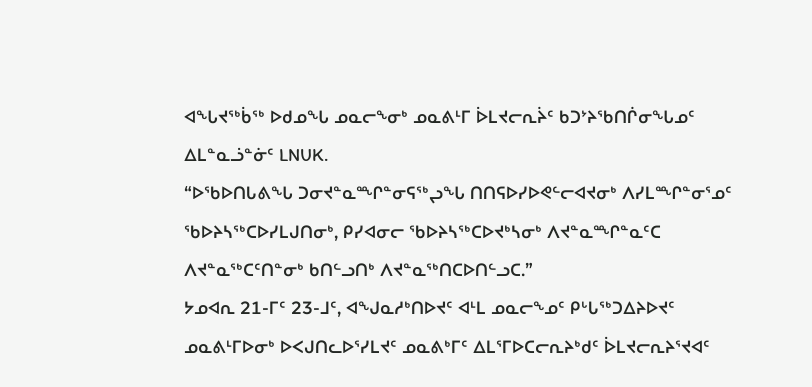ᐊᖓᔪᖅᑳᖅ ᐅᑯᓄᖓ ᓄᓇᓕᖕᓂᒃ ᓄᓇᕕᒻᒥ ᐆᒪᔪᓕᕆᔩᑦ ᑲᑐᔾᔨᖃᑎᒌᓂᖓᓄᑦ ᐃᒪᓐᓇᓘᓐᓃᑦ LNUK.
“ᐅᖃᐅᑎᒐᕕᖓ ᑐᓂᔪᓐᓇᙱᓐᓂᕋᖅᖢᖓ ᑎᑎᕋᐅᓯᐅᕙᓪᓕᐊᔪᓂᒃ ᐱᓯᒪᙱᓐᓂᕐᓄᑦ ᖃᐅᔨᓴᖅᑕᐅᓯᒪᒍᑎᓂᒃ, ᑭᓯᐊᓂᓕ ᖃᐅᔨᓴᖅᑕᐅᔪᒃᓴᓂᒃ ᐱᔪᓐᓇᙱᓐᓇᑦᑕ ᐱᔪᓐᓇᖅᑕᑦᑎᓐᓂᒃ ᑲᑎᓪᓗᑎᒃ ᐱᔪᓐᓇᖅᑎᑕᐅᑎᓪᓗᑕ.”
ᔭᓄᐊᕆ 21-ᒥᑦ 23-ᒧᑦ, ᐊᖑᓇᓱᒃᑎᐅᔪᑦ ᐊᒻᒪ ᓄᓇᓕᖕᓄᑦ ᑭᒡᒐᖅᑐᐃᔨᐅᔪᑦ ᓄᓇᕕᒻᒥᐅᓂᒃ ᐅᐸᒍᑎᓚᐅᕐᓯᒪᔪᑦ ᓄᓇᕕᒃᒥᑦ ᐃᒪᕐᒥᐅᑕᓕᕆᔨᒃᑯᑦ ᐆᒪᔪᓕᕆᔨᕐᔪᐊᑦ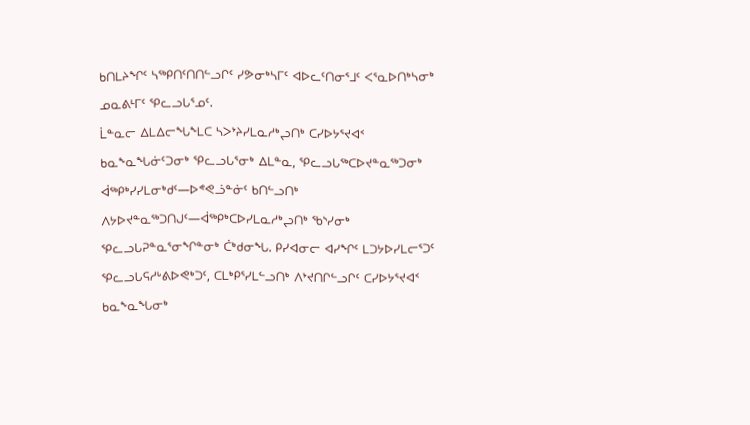ᑲᑎᒪᔨᖏᑦ ᓴᖅᑭᑎᑦᑎᑎᓪᓗᒋᑦ ᓯᕗᓂᒃᓴᒥᑦ ᐊᐅᓚᑦᑎᓂᕐᒧᑦ ᐸᕐᓇᐅᑎᒃᓴᓂᒃ ᓄᓇᕕᒻᒥᑦ ᕿᓚᓗᒐᕐᓄᑦ.
ᒫᓐᓇᓕ ᐃᒪᐃᓕᖓᖕᒪᑕ ᓴᐳᔾᔨᓯᒪᓇᓱᒃᖢᑎᒃ ᑕᓯᐅᔭᕐᔪᐊᑉ ᑲᓇᖕᓇᖓᓃᑦᑐᓂᒃ ᕿᓚᓗᒐᕐᓂᒃ ᐃᒪᓐᓇ, ᕿᓚᓗᒐᖅᑕᐅᔪᓐᓇᖅᑐᓂᒃ ᐋᖅᑭᒃᓯᓯᒪᓂᒃᑯᑦ—ᐅᕝᕙᓘᓐᓃᑦ ᑲᑎᓪᓗᑎᒃ ᐱᔭᐅᔪᓐᓇᖅᑐᑎᒍᑦ—ᐋᖅᑭᒃᑕᐅᓯᒪᓇᓱᒃᖢᑎᒃ ᖃᔅᓯᓂᒃ ᕿᓚᓗᒐᕈᓐᓇᕐᓂᖏᓐᓂᒃ ᑖᒃᑯᓂᖓ. ᑭᓯᐊᓂᓕ ᐊᓯᖏᑦ ᒪᑐᔭᐅᓯᒪᓕᕐᑐᑦ ᕿᓚᓗᒐᕋᓱᒡᕕᐅᕙᒃᑐᑦ, ᑕᒪᒃᑭᕐᓯᒪᓪᓗᑎᒃ ᐱᔾᔪᑎᒋᓪᓗᒋᑦ ᑕᓯᐅᔭᕐᔪᐊᑉ ᑲᓇᖕᓇᖓᓂᒃ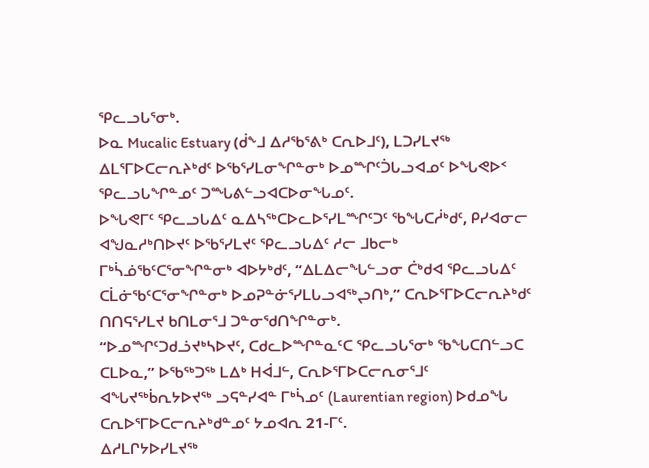ᕿᓚᓗᒐᕐᓂᒃ.
ᐅᓇ Mucalic Estuary (ᑰᖕᒧ ᐃᓱᖃᕐᕕᒃ ᑕᕆᐅᒧᑦ), ᒪᑐᓯᒪᔪᖅ ᐃᒪᕐᒥᐅᑕᓕᕆᔨᒃᑯᑦ ᐅᖃᕐᓯᒪᓂᖏᓐᓂᒃ ᐅᓄᙱᑦᑑᒐᓗᐊᓄᑦ ᐅᖓᕙᐅᑉ ᕿᓚᓗᒐᖏᓐᓄᑦ ᑐᙵᕕᓪᓗᐊᑕᐅᓂᖓᓄᑦ.
ᐅᖓᕙᒥᑦ ᕿᓚᓗᒐᐃᑦ ᓇᐃᓴᖅᑕᐅᓚᐅᕐᓯᒪᙱᑦᑐᑦ ᖃᖓᑕᓲᒃᑯᑦ, ᑭᓯᐊᓂᓕ ᐊᖑᓇᓱᒃᑎᐅᔪᑦ ᐅᖃᕐᓯᒪᔪᑦ ᕿᓚᓗᒐᐃᑦ ᓱᓕ ᒧᑲᓕᒃ ᒥᒃᓵᓅᖃᑦᑕᕐᓂᖏᓐᓂᒃ ᐊᐅᔭᒃᑯᑦ, “ᐃᒪᐃᓕᖓᓪᓗᓂ ᑖᒃᑯᐊ ᕿᓚᓗᒐᐃᑦ ᑕᒫᓃᖃᑦᑕᕐᓂᖏᓐᓂᒃ ᐅᓄᕈᓐᓃᕐᓯᒪᒐᓗᐊᖅᖢᑎᒃ,” ᑕᕆᐅᕐᒥᐅᑕᓕᕆᔨᒃᑯᑦ ᑎᑎᕋᕐᓯᒪᔪ ᑲᑎᒪᓂᕐᒧ ᑐᓐᓂᖁᑎᖏᓐᓂᒃ.
“ᐅᓄᙱᑦᑐᑯᓘᔪᒃᓴᐅᔪᑦ, ᑕᑯᓚᐅᙱᓐᓇᑦᑕ ᕿᓚᓗᒐᕐᓂᒃ ᖃᖓᑕᑎᓪᓗᑕ ᑕᒪᐅᓇ,” ᐅᖃᖅᑐᖅ ᒪᐃᒃ ᕼᐋᒧᓪ, ᑕᕆᐅᕐᒥᐅᑕᓕᕆᓂᕐᒧᑦ ᐊᖓᔪᖅᑳᕆᔭᐅᔪᖅ ᓗᕋᓐᓯᐊᓐ ᒥᒃᓵᓄᑦ (Laurentian region) ᐅᑯᓄᖓ ᑕᕆᐅᕐᒥᐅᑕᓕᕆᔨᒃᑯᓐᓄᑦ ᔭᓄᐊᕆ 21-ᒥᑦ.
ᐃᓱᒪᒋᔭᐅᓯᒪᔪᖅ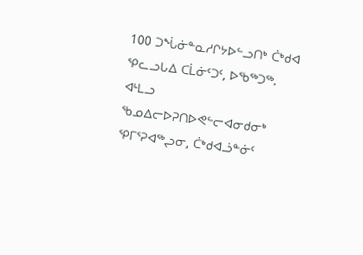100 ᑐᖔᓃᓐᓇᓱᒋᔭᐅᓪᓗᑎᒃ ᑖᒃᑯᐊ ᕿᓚᓗᒐᐃ ᑕᒫᓃᑦᑐᑦ, ᐅᖃᖅᑐᖅ. ᐊᒻᒪᓗ ᖃᓄᐃᓕᐅᕈᑎᐅᕙᓪᓕᐊᓂᑯᓂᒃ ᕿᒥᕐᕈᐊᖅᖢᓂ, ᑖᒃᑯᐊᓘᓐᓃᑦ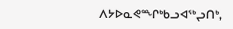ᐱᔭᐅᓇᕙᙱᒃᑲᓗᐊᖅᖢᑎᒃ,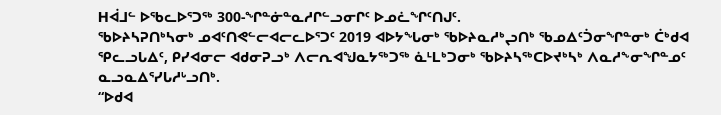ᕼᐋᒧᓪ ᐅᖃᓚᐅᕐᑐᖅ 300-ᖏᓐᓃᓐᓇᓱᒋᓪᓗᓂᒋᑦ ᐅᓄᓛᖏᑦᑎᒍᑦ.
ᖃᐅᔨᓴᕈᑎᒃᓴᓂᒃ ᓄᐊᑦᑎᕙᓪᓕᐊᓕᓚᐅᕐᑐᑦ 2019 ᐊᐅᔭᖓᓂᒃ ᖃᐅᔨᓇᓱᒃᖢᑎᒃ ᖃᓄᐃᑦᑑᓂᖏᓐᓂᒃ ᑖᒃᑯᐊ ᕿᓚᓗᒐᐃᑦ, ᑭᓯᐊᓂᓕ ᐊᑯᓂᕈᓗᒃ ᐱᓕᕆᐊᖑᓇᔭᖅᑐᖅ ᓈᒻᒪᒃᑐᓂᒃ ᖃᐅᔨᓴᖅᑕᐅᔪᒃᓴᒃ ᐱᓇᓱᖕᓂᖏᓐᓄᑦ ᓇᓗᓇᐃᕐᓯᒐᓱᒡᓗᑎᒃ.
“ᐅᑯᐊ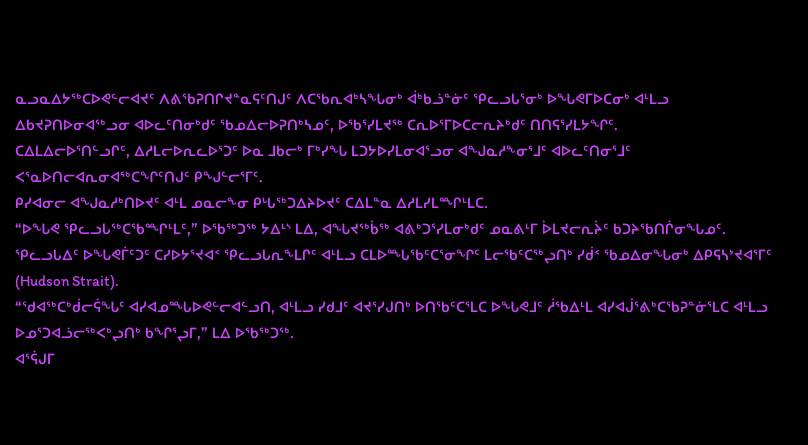ᓇᓗᓇᐃᔭᖅᑕᐅᕙᓪᓕᐊᔪᑦ ᐱᕕᖃᕈᑎᒋᔪᓐᓇᕋᑦᑎᒍᑦ ᐱᑕᖃᕆᐊᒃᓴᖓᓂᒃ ᐋᒃᑲᓘᓐᓃᑦ ᕿᓚᓗᒐᕐᓂᒃ ᐅᖓᕙᒥᐅᑕᓂᒃ ᐊᒻᒪᓗ ᐃᑲᔪᕈᑎᐅᓂᐊᖅᓗᓂ ᐊᐅᓚᑦᑎᓂᒃᑯᑦ ᖃᓄᐃᓕᐅᕈᑎᒃᓴᓄᑦ, ᐅᖃᕐᓯᒪᔪᖅ ᑕᕆᐅᕐᒥᐅᑕᓕᕆᔨᒃᑯᑦ ᑎᑎᕋᕐᓯᒪᔭᖏᑦ.
ᑕᐃᒪᐃᓕᐅᕐᑎᓪᓗᒋᑦ, ᐃᓱᒪᓕᐅᕆᓚᐅᕐᑐᑦ ᐅᓇ ᒧᑲᓕᒃ ᒥᒃᓯᖓ ᒪᑐᔭᐅᓯᒪᓂᐊᕐᓗᓂ ᐊᖑᓇᓱᖕᓂᕐᒧᑦ ᐊᐅᓚᑦᑎᓂᕐᒧᑦ ᐸᕐᓇᐅᑎᓕᐊᕆᓂᐊᖅᑕᖏᑦᑎᒍᑦ ᑭᖑᓪᓕᕐᒥᑦ.
ᑭᓯᐊᓂᓕ ᐊᖑᓇᓱᒃᑎᐅᔪᑦ ᐊᒻᒪ ᓄᓇᓕᖕᓂ ᑭᒡᒐᖅᑐᐃᔨᐅᔪᑦ ᑕᐃᒪᓐᓇ ᐃᓱᒪᓯᒪᙱᒻᒪᑕ.
“ᐅᖓᕙ ᕿᓚᓗᒐᖅᑕᖃᙱᒻᒪᑦ,” ᐅᖃᖅᑐᖅ ᔭᐃᒻᔅ ᒪᐃ, ᐊᖓᔪᖅᑳᖅ ᐊᕕᒃᑐᕐᓯᒪᓂᒃᑯᑦ ᓄᓇᕕᒻᒥ ᐆᒪᔪᓕᕆᔩᑦ ᑲᑐᔨᖃᑎᒌᓂᖓᓄᑦ.
ᕿᓚᓗᒐᐃᑦ ᐅᖓᕙᒦᑦᑐᑦ ᑕᓯᐅᔭᕐᔪᐊᑉ ᕿᓚᓗᒐᕆᖕᒪᒋᑦ ᐊᒻᒪᓗ ᑕᒪᐅᙵᖃᑦᑕᕐᓂᖏᑦ ᒪᓕᖃᑦᑕᖅᖢᑎᒃ ᓯᑰᑉ ᖃᓄᐃᓂᖓᓂᒃ ᐃᑭᕋᓴᔾᔪᐊᕐᒥᑦ (Hudson Strait).
“ᖁᐊᖅᑕᒃᑰᓕᕌᖓᑦ ᐊᓯᐊᓄᙵᐅᕙᓪᓕᐊᓪᓗᑎ, ᐊᒻᒪᓗ ᓯᑯᒧᑦ ᐊᔪᕐᓯᒍᑎᒃ ᐅᑎᖃᑦᑕᕐᒪᑕ ᐅᖓᕙᒧᑦ ᓲᖃᐃᒻᒪ ᐊᓯᐊᒎᕐᕕᒃᑕᖃᕈᓐᓃᕐᒪᑕ ᐊᒻᒪᓗ ᐅᓄᕐᑐᐊᓘᓕᖅᐸᒃᖢᑎᒃ ᑲᖏᕐᖢᒥ,” ᒪᐃ ᐅᖃᖅᑐᖅ.
ᐊᕐᕌᒍᒥ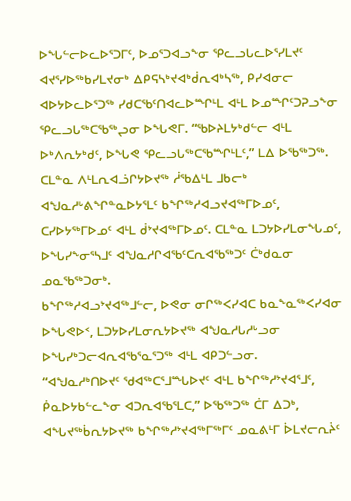ᐅᖓᓪᓕᐅᓚᐅᕐᑐᒥᑦ, ᐅᓄᕐᑐᐊᓗᖕᓂ ᕿᓚᓗᒐᓚᐅᕐᓯᒪᔪᑦ ᐊᔪᕐᓯᐅᖅᑲᓯᒪᔪᓂᒃ ᐃᑭᕋᓴᒃᔪᐊᒃᑰᕆᐊᒃᓴᖅ, ᑭᓯᐊᓂᓕ ᐊᐅᔭᐅᓚᐅᕐᑐᖅ ᓯᑯᑕᖃᑦᑎᐊᓚᐅᙱᒻᒪ ᐊᒻᒪ ᐅᓄᙱᑦᑐᕈᓗᖕᓂ ᕿᓚᓗᒐᖅᑕᖃᖅᖢᓂ ᐅᖓᕙᒥ. “ᖃᐅᔨᒪᔭᒃᑯᓪᓕ ᐊᒻᒪ ᐅᒃᐱᕆᔭᒃᑯᑦ, ᐅᖓᕙ ᕿᓚᓗᒐᖅᑕᖃᙱᒻᒪᑦ,” ᒪᐃ ᐅᖃᖅᑐᖅ.
ᑕᒪᓐᓇ ᐱᒻᒪᕆᐊᓘᒋᔭᐅᔪᖅ ᓲᖃᐃᒻᒪ ᒧᑲᓕᒃ ᐊᖑᓇᓱᒡᕕᖏᓐᓇᐅᔭᕐᒪᑦ ᑲᖏᖅᓱᐊᓗᔪᐊᖅᒥᐅᓄᑦ, ᑕᓯᐅᔭᖅᒥᐅᓄᑦ ᐊᒻᒪ ᑰᔾᔪᐊᖅᒥᐅᓄᑦ. ᑕᒪᓐᓇ ᒪᑐᔭᐅᓯᒪᓂᖓᓄᑦ, ᐅᖓᓯᖕᓂᕐᓴᒧᑦ ᐊᖑᓇᓱᒋᐊᖃᑦᑕᕆᐊᖃᖅᑐᑦ ᑖᒃᑯᓇᓂ ᓄᓇᖃᖅᑐᓂᒃ.
ᑲᖏᖅᓱᐊᓗᔾᔪᐊᖅᒧᓪᓕ, ᐅᕙᓂ ᓂᒋᖅᐸᓯᐊᑕ ᑲᓇᖕᓇᖅᐸᓯᐊᓂ ᐅᖓᕙᐅᑉ, ᒪᑐᔭᐅᓯᒪᓂᕆᔭᐅᔪᖅ ᐊᖑᓇᓱᒐᓱᒡᓗᓂ ᐅᖓᓯᒃᑐᓕᐊᕆᐊᖃᕐᓇᕐᑐᖅ ᐊᒻᒪ ᐊᑭᑐᓪᓗᓂ.
“ᐊᖑᓇᓱᒃᑎᐅᔪᑦ ᖁᐊᖅᑕᕐᒧᙵᐅᔪᑦ ᐊᒻᒪ ᑲᖏᖅᓱᔾᔪᐊᕐᒧᑦ, ᑮᓇᐅᔭᑲᓪᓚᖕᓂ ᐊᑐᕆᐊᖃᕐᒪᑕ,” ᐅᖃᖅᑐᖅ ᑖᒥ ᐃᑐᒃ, ᐊᖓᔪᖅᑳᕆᔭᐅᔪᖅ ᑲᖏᖅᓱᔾᔪᐊᖅᒥᖅᒥᑦ ᓄᓇᕕᒻᒥ ᐆᒪᔪᓕᕆᔩᑦ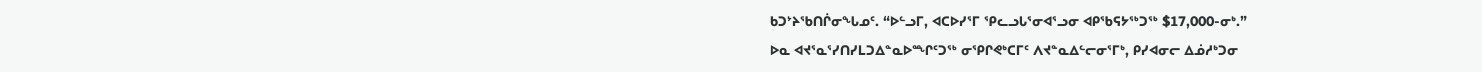ᑲᑐᔾᔨᖃᑎᒌᓂᖓᓄᑦ. “ᐅᓪᓗᒥ, ᐊᑕᐅᓯᕐᒥ ᕿᓚᓗᒐᕐᓂᐊᕐᓗᓂ ᐊᑭᖃᕋᔭᖅᑐᖅ $17,000-ᓂᒃ.”
ᐅᓇ ᐊᔪᕐᓇᕐᓯᑎᓯᒪᑐᐃᓐᓇᐅᙱᑦᑐᖅ ᓂᕿᒋᕙᒃᑕᒥᑦ ᐱᔪᓐᓇᐃᓪᓕᓂᕐᒥᒃ, ᑭᓯᐊᓂᓕ ᐃᓅᓱᒃᑐᓂ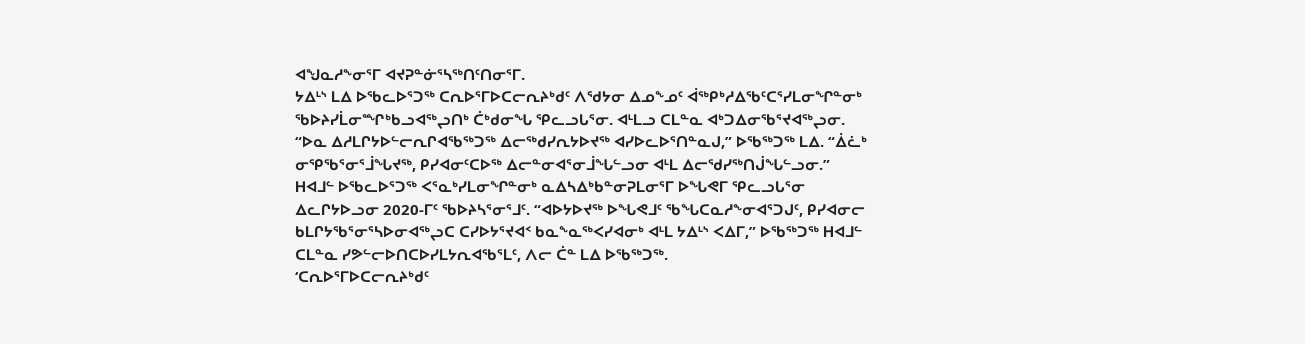ᐊᖑᓇᓱᖕᓂᕐᒥ ᐊᔪᕈᓐᓃᕐᓴᖅᑎᑦᑎᓂᕐᒥ.
ᔭᐃᒻᔅ ᒪᐃ ᐅᖃᓚᐅᕐᑐᖅ ᑕᕆᐅᕐᒥᐅᑕᓕᕆᔨᒃᑯᑦ ᐱᖁᔭᓂ ᐃᓄᖕᓄᑦ ᐋᖅᑭᒃᓱᐃᖃᑦᑕᕐᓯᒪᓂᖏᓐᓂᒃ ᖃᐅᔨᓯᒫᓂᙱᒃᑲᓗᐊᖅᖢᑎᒃ ᑖᒃᑯᓂᖓ ᕿᓚᓗᒐᕐᓂ. ᐊᒻᒪᓗ ᑕᒪᓐᓇ ᐊᒃᑐᐃᓂᖃᕐᔪᐊᖅᖢᓂ.
“ᐅᓇ ᐃᓱᒪᒋᔭᐅᓪᓕᕆᒋᐊᖃᖅᑐᖅ ᐃᓕᖅᑯᓯᕆᔭᐅᔪᖅ ᐊᓯᐅᓚᐅᕐᑎᓐᓇᒍ,” ᐅᖃᖅᑐᖅ ᒪᐃ. “ᐄᓛᒃ ᓂᕿᖃᕐᓂᕐᒨᖓᔪᖅ, ᑭᓯᐊᓂᑦᑕᐅᖅ ᐃᓕᓐᓂᐊᕐᓂᒨᖓᓪᓗᓂ ᐊᒻᒪ ᐃᓕᖁᓯᖅᑎᒎᖓᓪᓗᓂ.”
ᕼᐊᒧᓪ ᐅᖃᓚᐅᕐᑐᖅ ᐸᕐᓇᒃᓯᒪᓂᖏᓐᓂᒃ ᓇᐃᓴᐃᒃᑲᓐᓂᕈᒪᓂᕐᒥ ᐅᖓᕙᒥ ᕿᓚᓗᒐᕐᓂ ᐃᓚᒋᔭᐅᓗᓂ 2020-ᒥᑦ ᖃᐅᔨᓴᕐᓂᕐᒧᑦ. “ᐊᐅᔭᐅᔪᖅ ᐅᖓᕙᒧᑦ ᖃᖓᑕᓇᓱᖕᓂᐊᕐᑐᒍᑦ, ᑭᓯᐊᓂᓕ ᑲᒪᒋᔭᖃᕐᓂᕐᓴᐅᓂᐊᖅᖢᑕ ᑕᓯᐅᔭᕐᔪᐊᑉ ᑲᓇᖕᓇᖅᐸᓯᐊᓂᒃ ᐊᒻᒪ ᔭᐃᒻᔅ ᐸᐃᒥ,” ᐅᖃᖅᑐᖅ ᕼᐊᒧᓪ
ᑕᒪᓐᓇ ᓯᕗᓪᓕᐅᑎᑕᐅᓯᒪᔭᕆᐊᖃᕐᒪᑦ, ᐱᓕ ᑖᓐ ᒪᐃ ᐅᖃᖅᑐᖅ.
‘ᑕᕆᐅᕐᒥᐅᑕᓕᕆᔨᒃᑯᑦ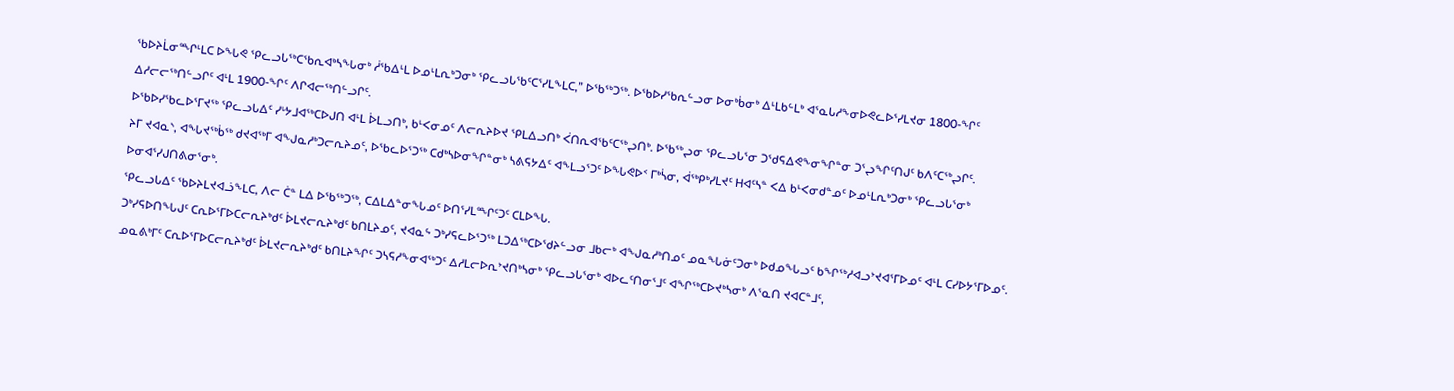ᖃᐅᔨᒫᓂᙱᒻᒪᑕ ᐅᖓᕙ ᕿᓚᓗᒐᖅᑕᖃᕆᐊᒃᓴᖓᓂᒃ ᓲᖃᐃᒻᒪ ᐅᓄᒻᒪᕆᒃᑐᓂᒃ ᕿᓚᓗᒐᖃᑦᑕᕐᓯᒪᖕᒪᑕ,” ᐅᖃᖅᑐᖅ. ᐅᖃᐅᓯᖃᕆᓪᓗᓂ ᐅᓂᒃᑳᓂᒃ ᐃᒻᒪᑲᓪᒪᒃ ᐊᕐᓇᒐᓱᖕᓂᐅᕙᓚᐅᕐᓯᒪᔪᓂ 1800-ᖏᑦ ᐃᓱᓕᓕᖅᑎᓪᓗᒋᑦ ᐊᒻᒪ 1900-ᖏᑦ ᐱᒋᐊᓕᖅᑎᓪᓗᒋᑦ.
ᐅᖃᐅᓯᖃᓚᐅᕐᒥᔪᖅ ᕿᓚᓗᒐᐃᑦ ᓯᒡᔭᒧᐊᖅᑕᐅᒍᑎ ᐊᒻᒪ ᐆᒪᓗᑎᒃ, ᑲᒻᐸᓂᓄᑦ ᐱᓕᕆᔨᐅᔪ ᕿᒪᐃᓗᑎᒃ ᐹᑎᕆᐊᖃᑦᑕᖅᖢᑎᒃ. ᐅᖃᖅᖢᓂ ᕿᓚᓗᒐᕐᓂ ᑐᖁᕋᐃᕙᖕᓂᖏᓐᓂ ᑐᕐᖢᖏᑦᑎᒍᑦ ᑲᐱᑦᑕᖅᖢᒋᑦ.
ᔨᒥ ᔪᐊᓇᔅ, ᐊᖓᔪᖅᑳᖅ ᑯᔪᐊᖅᒥ ᐊᖑᓇᓱᒃᑐᓕᕆᔨᓄᑦ, ᐅᖃᓚᐅᕐᑐᖅ ᑕᑯᒃᓴᐅᓂᖏᓐᓂᒃ ᓴᕕᕋᔭᐃᑦ ᐊᖕᒪᓗᕐᑐᑦ ᐅᖓᕙᐅᑉ ᒥᒃᓵᓂ, ᐋᖅᑭᒃᓯᒪᔪᑦ ᕼᐊᑦᓴᓐ ᐸᐃ ᑲᒻᐸᓂᑯᓐᓄᑦ ᐅᓄᒻᒪᕆᒃᑐᓂᒃ ᕿᓚᓗᒐᕐᓂᒃ ᐅᓂᐊᕐᓯᒍᑎᕕᓂᕐᓂᒃ.
ᕿᓚᓗᒐᐃᑦ ᖃᐅᔨᒪᔪᐊᓘᖕᒪᑕ, ᐱᓕ ᑖᓐ ᒪᐃ ᐅᖃᖅᑐᖅ, ᑕᐃᒪᐃᓐᓂᖓᓄᑦ ᐅᑎᕐᓯᒪᙱᑦᑐᑦ ᑕᒪᐅᖓ.
ᑐᒃᓯᕋᐅᑎᖓᒍᑦ ᑕᕆᐅᕐᒥᐅᑕᓕᕆᔨᒃᑯᑦ ᐆᒪᔪᓕᕆᔨᒃᑯᑦ ᑲᑎᒪᔨᓄᑦ, ᔪᐊᓇᖦ ᑐᒃᓯᕋᓚᐅᕐᑐᖅ ᒪᑐᐃᖅᑕᐅᖁᔨᓪᓗᓂ ᒧᑲᓕᒃ ᐊᖑᓇᓱᒃᑎᓄᑦ ᓄᓇᖓᓃᑦᑐᓂᒃ ᐅᑯᓄᖓᓗᑦ ᑲᖏᖅᓱᐊᓗᔾᔪᐊᕐᒥᐅᓄᑦ ᐊᒻᒪ ᑕᓯᐅᔭᕐᒥᐅᓄᑦ.
ᓄᓇᕕᒃᒥᑦ ᑕᕆᐅᕐᒥᐅᑕᓕᕆᔨᒃᑯᑦ ᐆᒪᔪᓕᕆᔨᒃᑯᑦ ᑲᑎᒪᔨᖏᑦ ᑐᓴᕋᓱᖕᓂᐊᖅᑐᑦ ᐃᓱᒪᓕᐅᕆᔾᔪᑎᒃᓴᓂᒃ ᕿᓚᓗᒐᕐᓂᒃ ᐊᐅᓚᑦᑎᓂᕐᒧᑦ ᐊᖏᖅᑕᐅᔪᒃᓴᓂᒃ ᐱᕐᓇᑎ ᔪᐊᑕᓐᒧᑦ,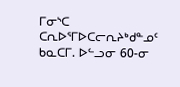ᒥᓂᔅᑕ ᑕᕆᐅᕐᒥᐅᑕᓕᕆᔨᒃᑯᓐᓄᑦ ᑲᓇᑕᒥ. ᐅᓪᓗᓂ 60-ᓂ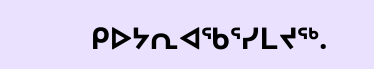ᑭᐅᔭᕆᐊᖃᕐᓯᒪᔪᖅ.